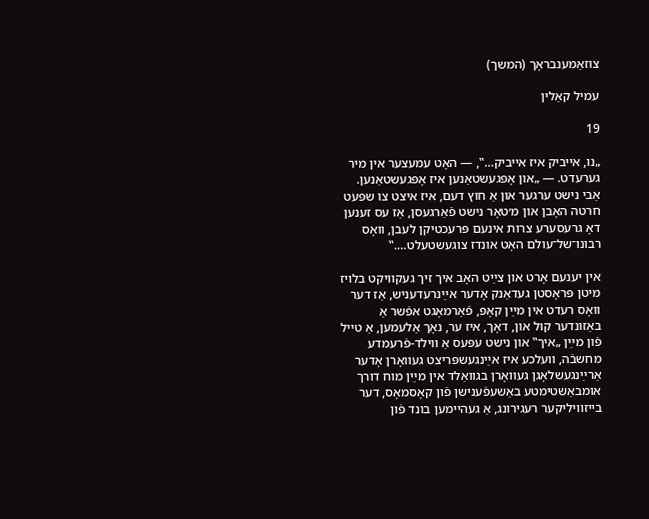צוזאַמענבראָך (המשך)

עמיל קאַלין

19

„נו, אייביק איז אייביק…‟, — האָט עמעצער אין מיר גערעדט. — „און אָפּגעשטאַנען איז אָפּגעשטאַנען. אַבי נישט ערגער און אַ חוץ דעם, איז איצט צו שפּעט חרטה האָבן און מ׳טאָר נישט פֿאַרגעסן, אַז עס זענען דאָ גרעסערע צרות אינעם פּרעכטיקן לעבן, וואָס רבונו־של־עולם האָט אונדז צוגעשטעלט….‟

אין יענעם אָרט און צײַט האָב איך זיך געקוויקט בלויז מיטן פּראָסטן געדאַנק אָדער אײַנרעדעניש, אַז דער וואָס רעדט אין מײַן קאָפּ, פֿאַרמאָגט אפֿשר אַ באַזונדער קול און, דאָך, איז ער, נאָך אַלעמען, אַ טייל פֿון מײַן „איך‟ און נישט עפּעס אַ ווילד-פֿרעמדע מחשבֿה, וועלכע איז אײַנגעשפּריצט געוואָרן אָדער אַרײַנגעשלאָגן געוואָרן בגוואַלד אין מײַן מוח דורך אומבאַשטימטע באַשעפֿענישן פֿון קאָסמאָס, דער בייזוויליקער רעגירונג, אַ געהיימען בונד פֿון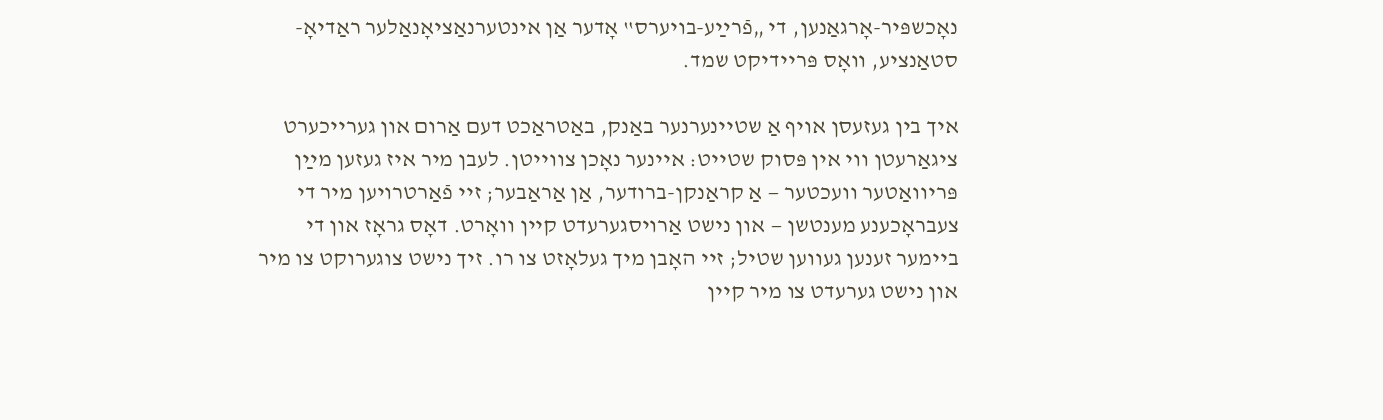נאָכשפּיר-אָרגאַנען, די „פֿרײַע-בויערס‟ אָדער אַן אינטערנאַציאָנאַלער ראַדיאָ-סטאַנציע, וואָס פּריידיקט שמד.

איך בין געזעסן אויף אַ שטיינערנער באַנק, באַטראַכט דעם אַרום און גערייכערט ציגאַרעטן ווי אין פּסוק שטייט: איינער נאָכן צווייטן. לעבן מיר איז געזען מײַן פּריוואַטער וועכטער — אַ קראַנקן-ברודער, אַן אַראַבער; זיי פֿאַרטרויען מיר די צעבראָכענע מענטשן — און נישט אַרויסגערעדט קיין וואָרט. דאָס גראָז און די ביימער זענען געווען שטיל; זיי האָבן מיך געלאָזט צו רו. זיך נישט צוגערוקט צו מיר און נישט גערעדט צו מיר קיין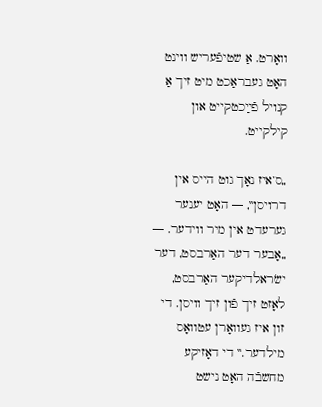וואָרט. אַ שטיפֿעריש ווינט האָט געבראַכט מיט זיך אַ קנויל פֿײַכטקייט און קילקייט.

„ס’איז נאָך גוט הייס אין דרויסן‟, — האָט יענער גערעדט אין מיר ווידער. — „אָבער דער האַרבסט, דער ישׂראלדיקער האַרבסט, לאָזט זיך פֿון זיך וויסן. די זון איז געוואָרן עטוואָס מילדער.‟ די דאָזיקע מחשבֿה האָט נישט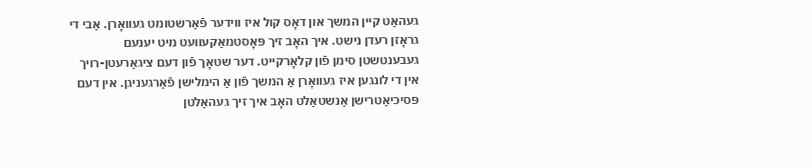געהאַט קיין המשך און דאָס קול איז ווידער פֿאַרשטומט געוואָרן. אַבי די גראָזן רעדן נישט. איך האָב זיך פּאָסטמאַקעוועט מיט יענעם געבענטשטן סימן פֿון קלאָרקייט. דער שטאָך פֿון דעם ציגאַרעטן-רויך אין די לונגען איז געוואָרן אַ המשך פֿון אַ הימלישן פֿאַרגעניגן. אין דעם פּסיכיאַטרישן אַנשטאַלט האָב איך זיך געהאַלטן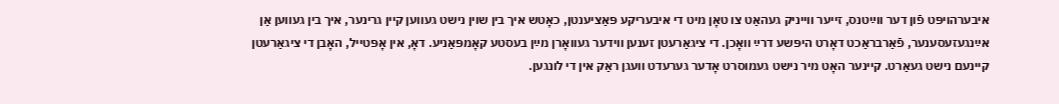איבערהויפּט פֿון דער ווײַטנס, זייער ווייניק געהאַט צו טאָן מיט די איבעריקע פּאַציענטן, כאָטש איך בין שוין נישט געווען קיין גרינער, איך בין געווען אַן אײַנגעזעסענער, פֿאַרבראַכט דאָרט היפּשע דרײַ וואָכן. די ציגאַרעטן זענען ווידער געוואָרן מײַן בעסטע קאָמפּאַניע. דאָ, אין אָפּטייל, האָבן די ציגאַרעטן קיינעם נישט געאַרט. קיינער האָט מיר נישט געמוסרט אָדער גערעדט וועגן ראַק אין די לונגען.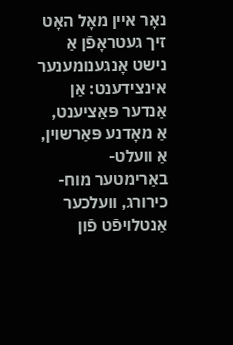נאָר איין מאָל האָט זיך געטראָפֿן אַ נישט אָנגענומענער אינצידענט: אַן אַנדער פּאַציענט, אַ מאָדנע פּאַרשוין, אַ וועלט-באַרימטער מוח-כירורג, וועלכער אַנטלויפֿט פֿון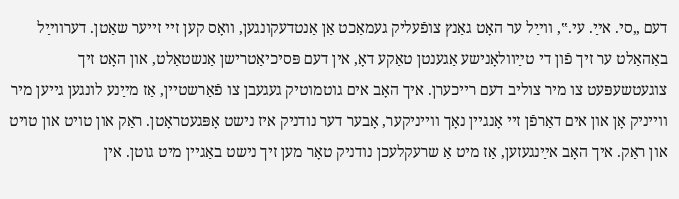דעם „סי. אײַ. עי.‟, ווײַל ער האָט גאַנץ צופֿעליק געמאַכט אַן אַנטדעקונגען, וואָס קען זיי זייער שאַטן. דערווײַל באַהאַלט ער זיך פֿון די טײַוולאָנישע אַגענטן טאַקע דאָ, אין דעם פּסיכיאַטרישן אַנשטאַלט, און האָט זיך צוגעטשעפּעט צו מיר צוליב דעם רייכערן. איך האָב אים גוטמוטיק געגעבן צו פֿאַרשטיין, אַז מײַנע לונגען גייען מיר ווייניק אָן און אים דאַרפֿן זיי אָנגיין נאָך ווייניקער, אָבער דער נודניק איז נישט אָפּגעטראָטן. ראַק און טויט און טויט און ראַק. איך האָב אײַנגעזען, אַז מיט אַ שרעקלעכן נודניק טאָר מען זיך נישט באַגיין מיט גוטן. אין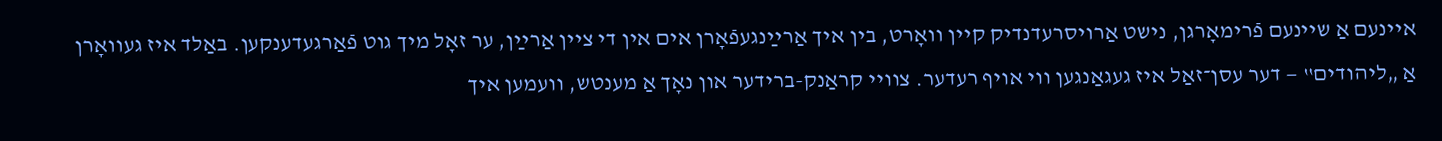איינעם אַ שיינעם פֿרימאָרגן, נישט אַרויסרעדנדיק קיין וואָרט, בין איך אַרײַנגעפֿאָרן אים אין די ציין אַרײַן, ער זאָל מיך גוט פֿאַרגעדענקען. באַלד איז געוואָרן אַ „ליהודים‟ — דער עסן־זאַל איז געגאַנגען ווי אויף רעדער. צוויי קראַנק-ברידער און נאָך אַ מענטש, וועמען איך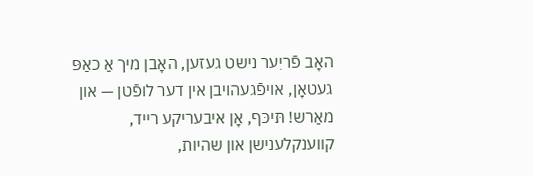האָב פֿריִער נישט געזען, האָבן מיך אַ כאַפּ געטאָן, אויפֿגעהויבן אין דער לופֿטן — און מאַרש! תּיכּף, אָן איבעריקע רייד, קווענקלענישן און שהיות,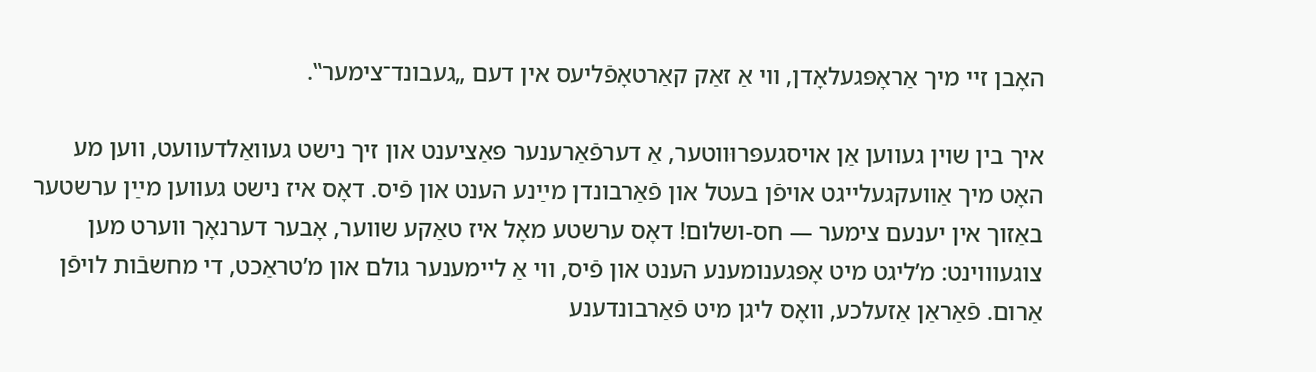האָבן זיי מיך אַראָפּגעלאָדן, ווי אַ זאַק קאַרטאָפֿליעס אין דעם „געבונד־צימער‟.

איך בין שוין געווען אַן אויסגעפּרוּווטער, אַ דערפֿאַרענער פּאַציענט און זיך נישט געוואַלדעוועט, ווען מע האָט מיך אַוועקגעלייגט אויפֿן בעטל און פֿאַרבונדן מײַנע הענט און פֿיס. דאָס איז נישט געווען מײַן ערשטער באַזוך אין יענעם צימער — חס-ושלום! דאָס ערשטע מאָל איז טאַקע שווער, אָבער דערנאָך ווערט מען צוגעוווינט: מ’ליגט מיט אָפּגענומענע הענט און פֿיס, ווי אַ ליימענער גולם און מ’טראַכט, די מחשבֿות לויפֿן אַרום. פֿאַראַן אַזעלכע, וואָס ליגן מיט פֿאַרבונדענע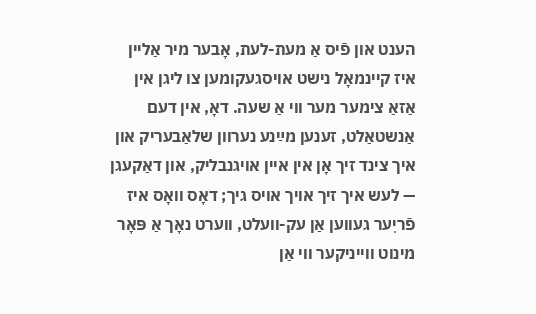הענט און פֿיס אַ מעת-לעת, אָבער מיר אַליין איז קיינמאָל נישט אויסגעקומען צו ליגן אין אַזאַ צימער מער ווי אַ שעה. דאָ, אין דעם אַנשטאַלט, זענען מײַנע נערוון שלאַבעריק און איך צינד זיך אָן אין איין אויגנבליק, און דאַקעגן — לעש איך זיך אויך אויס גיך; דאָס וואָס איז פֿריִער געווען אַן עק-וועלט, ווערט נאָך אַ פּאָר מינוט ווייניקער ווי אַן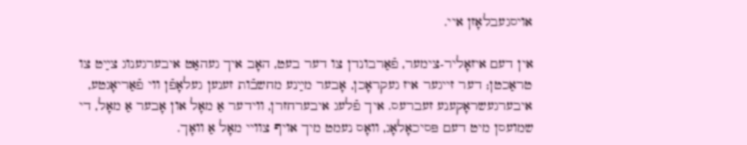אויסגעבלאָזן איי.

אין דעם איזאָליר-צימער, פֿאַרבונדן צו דער בעט, האָב איך געהאַט איבערגענוג צײַט צו טראַכטן; דער זייגער איז געקראָכן, אָבער מײַנע מחשבֿות זענען געלאָפֿן ווי פֿאַריאָגטע, איבערגעשראָקענע זעברעס. איך פֿלעג איבערחזרן, ווידער אַ מאָל און אָבער אַ מאָל, די שמועסן מיט דעם פּסיכאָלאָג, וואָס נעמט מיך אויף צוויי מאָל אַ וואָך.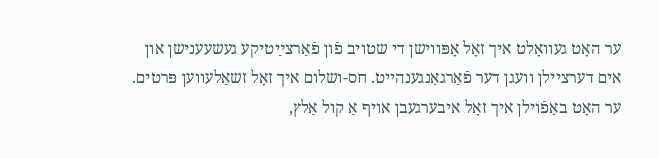ער האָט געוואָלט איך זאָל אָפּווישן די שטויב פֿון פֿאַרצײַטיקע געשעענישן און אים דערציילן וועגן דער פֿאַרגאַנגענהייט. חס-ושלום איך זאָל זשאַלעווען פּרטים. ער האָט באַפֿוילן איך זאָל איבערגעבן אויף אַ קול אַלץ,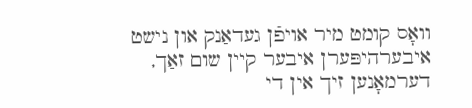וואָס קומט מיר אויפֿן געדאַנק און נישט איבערהיפּערן איבער קיין שום זאַך, דערמאָנען זיך אין די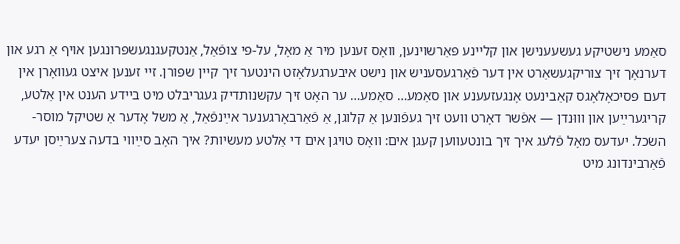סאַמע נישטיקע געשעענישן און קליינע פּאַרשוינען, וואָס זענען מיר אַ מאָל, על-פּי צופֿאַל, אַנטקעגנגעשפּרונגען אויף אַ רגע און דערנאָך זיך צוריקגעשאַרט אין דער פֿאַרגעסעניש און נישט איבערגעלאָזט הינטער זיך קיין שפּורן. זיי זענען איצט געוואָרן אין דעם פּסיכאָלאָגס קאַבינעט אָנגעזעענע און סאַמע… סאַמע… ער האָט זיך עקשנותדיק געגריבלט מיט ביידע הענט אין אַלטע, קריגערײַען און וווּנדן — אפֿשר דאָרט וועט זיך געפֿונען אַ קלוגן, אַ פֿאַרבאָרגענער אײַנפֿאַל, אַ משל אָדער אַ שטיקל מוסר-השׂכל. יעדעס מאָל פֿלעג איך זיך בונטעווען קעגן אים: וואָס טויגן אים די אַלטע מעשׂיות? איך האָב סײַווי בדעה צערײַסן יעדע פֿאַרבינדונג מיט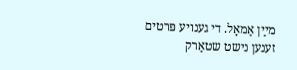מײַן אַמאָל. די גענויע פּרטים זענען נישט שטאַרק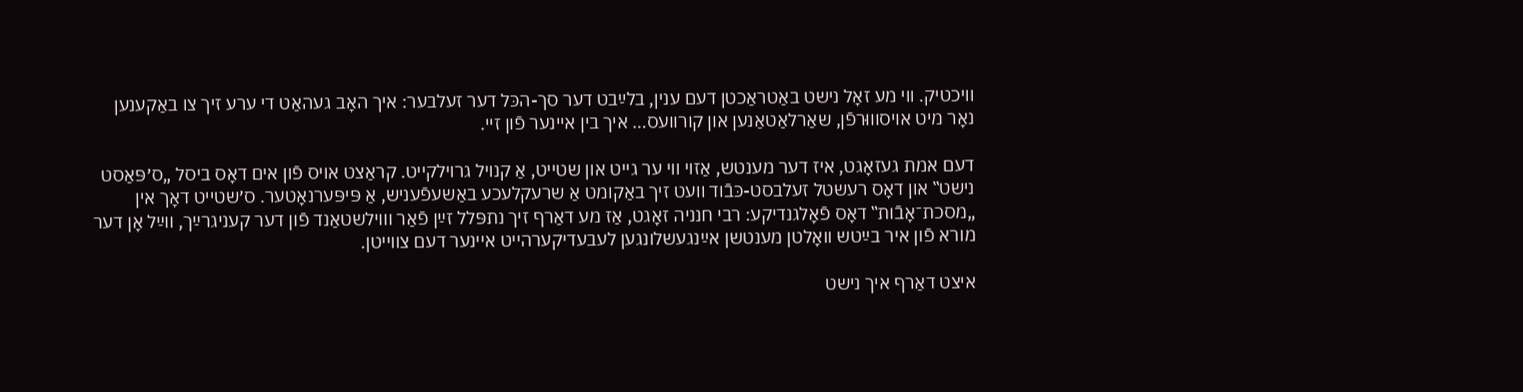וויכטיק. ווי מע זאָל נישט באַטראַכטן דעם ענין, בלײַבט דער סך-הכּל דער זעלבער: איך האָב געהאַט די ערע זיך צו באַקענען נאָר מיט אויסוווּרפֿן, שאַרלאַטאַנען און קורוועס… איך בין איינער פֿון זיי.

דעם אמת געזאָגט, איז דער מענטש, אַזוי ווי ער גייט און שטייט, אַ קנויל גרוילקייט. קראַצט אויס פֿון אים דאָס ביסל „ס׳פּאַסט נישט‟ און דאָס רעשטל זעלבסט-כּבֿוד וועט זיך באַקומט אַ שרעקלעכע באַשעפֿעניש, אַ פּיפּערנאָטער. ס׳שטייט דאָך אין „מסכת־אָבֿות‟ דאָס פֿאָלגנדיקע: רבי חנניה זאָגט, אַז מע דאַרף זיך נתפּלל זײַן פֿאַר וווילשטאַנד פֿון דער קעניגרײַך, ווײַל אָן דער מורא פֿון איר בײַטש וואָלטן מענטשן אײַנגעשלונגען לעבעדיקערהייט איינער דעם צווייטן.

איצט דאַרף איך נישט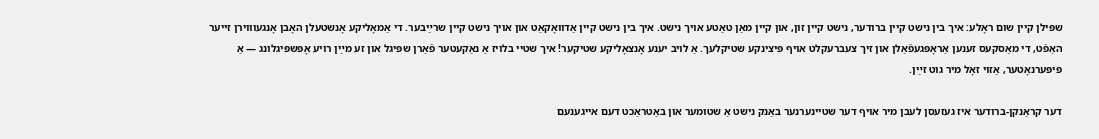שפּילן קיין שום ראָלע: איך בין נישט קיין ברודער, נישט קיין זון, און קיין מאַן טאַטע אויך נישט. איך בין נישט קיין אַדוואָקאַט און אויך נישט קיין שרײַבער. די אַמאָליקע אָנשטעלן האָבן אָנגעוווירן זייער האַפֿט, די מאַסקעס זענען אַראָפּגעפֿאַלן און זיך צעברעקלט אויף פּיצינקע שטיקלעך. אַ לויב יענע אָנצאָליקע שטיקער! איך שטיי בלויז אַ נאַקעטער פֿאַרן שפּיגל און זע מײַן רויע אָפּשפּיגלונג — אַ פּיפּערנאָטער, אַזוי זאָל מיר גוט זײַן.

דער קראַנקן-ברודער איז געזעסן לעבן מיר אויף דער שטיינערנער באַנק נישט אַ שטומער און באַטראַכט דעם אייגענעם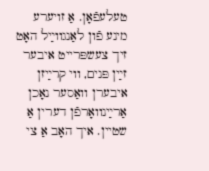טעלעפֿאָן. אַ זויערע מינע פֿון לאַנגווײַל האָט זיך צעשפּרייט איבער זײַן פּנים, ווי קרײַזן איבערן וואַסער נאָכן אַרײַנוואָרפֿן דערין אַ שטיין. איך האָב אַ צי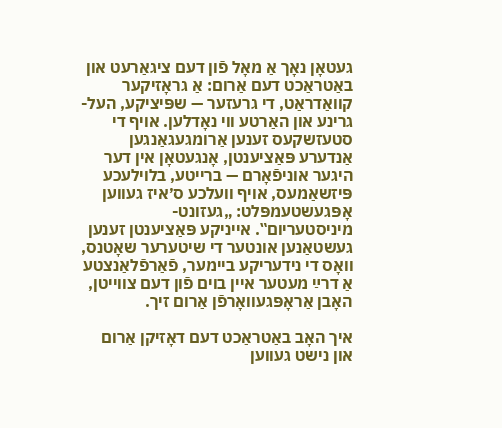געטאָן נאָך אַ מאָל פֿון דעם ציגאַרעט און באַטראַכט דעם אַרום: אַ גראָזיקער קוואַדראַט, די גרעזער — שפּיציקע, העל-גרינע און האַרטע ווי נאָדלען. אויף די סטעזשקעס זענען אַרומגעגאַנגען אַנדערע פּאַציענטן, אָנגעטאָן אין דער היגער אוניפֿאָרם — ברייטע, בלוילעכע פּיזשאַמעס, אויף וועלכע ס׳איז געווען אָפּגעשטעמפּלט: „געזונט-מיניסטעריום‟. אייניקע פּאַציענטן זענען געשטאַנען אונטער די שיטערער שאָטנס, וואָס די נידעריקע ביימער, פֿאַרפֿלאַנצטע אַ דרײַ מעטער איין בוים פֿון דעם צווייטן, האָבן אַראָפּגעוואָרפֿן אַרום זיך.

איך האָב באַטראַכט דעם דאָזיקן אַרום און נישט געווען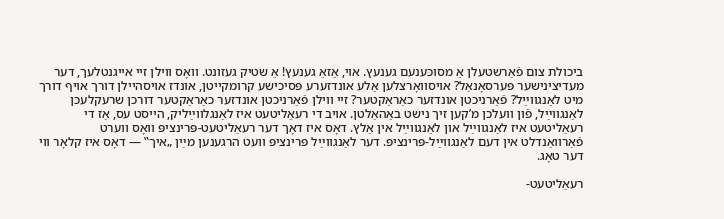ביכולת צום פֿאַרשטעלן אַ מסוכּענעם גענעץ. אוי, אַזאַ גענעץ! אַ שטיק געזונט. וואָס ווילן זיי אייגנטלעך, דער מעדיצינישער פּערסאָנאַל? אויסוואָרצלען אַלע אונדזערע פּסיכישע קרומקייטן, אונדז אויסהיילן דורך אויף דורך מיט לאַנגווײַל? פֿאַרניכטן אונדזער כאַראַקטער? זיי ווילן פֿאַרניכטן אונדזער כאַראַקטער דורכן שרעקלעכן לאַנגווײַל, פֿון וועלכן מ’קען זיך נישט באַהאַלטן. אויב די רעאַליטעט איז לאַנגלווײַליק, הייסט עס, אַז די רעאַליטעט איז לאַנגווײַל און לאַנגווײַל אין אַלץ. דאָס איז דאָך דער רעאַליטעט-פּרינציפּ וואָס ווערט פֿאַרוואַנדלט אין דעם לאַנגווײַל-פּרינציפּ. דער לאַנגווײַל פּרינציפּ וועט הרגענען מײַן „איך‟ — דאָס איז קלאָר ווי דער טאָג.

רעאַליטעט-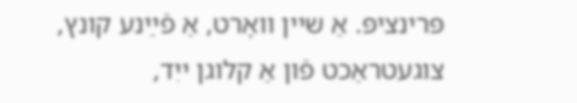פּרינציפּ. אַ שיין וואָרט, אַ פֿײַנע קונץ, צוגעטראַכט פֿון אַ קלוגן ייִד,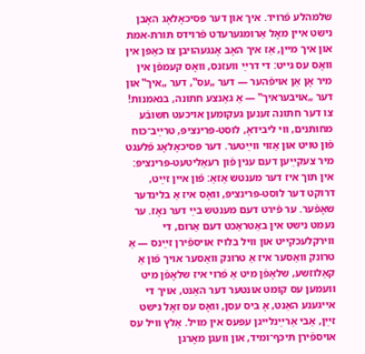שלמהלע פֿרויד. איך און דער פּסיכאָלאָג האָבן נישט איין מאָל אַרומגערעדט פֿרוידס תּורת-אמת און איך מיין, אַז איך האָב אָנגעהויבן צו כאַפּן אין וואָס עס גייט: די דרײַ וועזנס, וואָס קעמפֿן אין מיר אָן אַן אויפֿהער — דער „עס‟, דער „איך‟ און דער „אויבעראיך‟ — אַ גאַנצע חתונה, בנאמנות! צו דער חתונה זענען געקומען אויכעט חשובֿע מחותּנים, ווי ליבידאָ, לוסט-פּרינציפּ, טרײַב־כּוח פֿון טויט און אַזוי ווײַטער. דער פּסיכאָלאָג פֿלעגט מיר צעקײַען דעם ענין פֿון רעאַליטעט-פּרינציפּ: אין תּוך איז דער מענטש אַזאַ: פֿון איין זײַט, דרוקט דער לוסט-פּרינציפּ, וואָס איז אַ בלינדער שאָפֿער. ער פֿירט דעם מענטש בײַ דער נאָז. ער נעמט נישט אין באַטראַכט דעם אַרום, די ווירקלעכקייט און וויל בלויז אויספֿירן זײַנס — אַ טרונק וואַסער איז אַ טרונק וואַסער אויך פֿון אַ קאַלוזשע, שלאָפֿן מיט אַ פֿרוי איז שלאָפֿן מיט וועמען עס קומט אונטער דער האַנט, אויך די אייגענע האַנט, אָ ביס עסן, וואָס עס זאָל נישט זײַן, אַבי אַרײַנלייגן עפּעס אין מויל. אַלץ וויל עס אויספֿירן תּיכּף־ומיד, און וועגן מאָרגן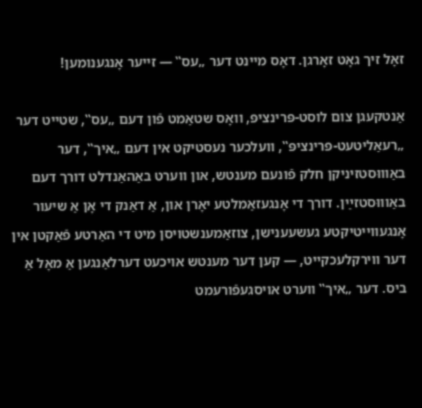זאָל זיך גאָט זאָרגן. דאָס מיינט דער „עס‟ — זייער אָנגענומען!

אַנטקעגן צום לוסט-פּרינציפּ, וואָס שטאַמט פֿון דעם „עס‟, שטייט דער „רעאַליטעט-פּרינציפּ‟, וועלכער נעסטיקט אין דעם „איך‟, דער באַוווּסטזיניקן חלק פֿונעם מענטש, און ווערט באַהאַנדלט דורך דעם באַוווּסטזײַן. דורך די אָנגעזאַמלטע יאָרן און, אַ דאַנק די אָן אַ שיעור אָנגעווייטיקטע געשעענישן, צוזאַמענשטויסן מיט די האַרטע פֿאַקטן אין דער ווירקלעכקייט, — קען דער מענטש אויכעט דערלאַנגען אַ מאָל אַ ביס. דער „איך‟ ווערט אויסגעפֿורעמט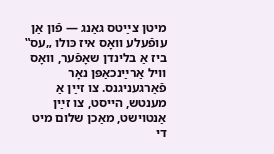מיטן צײַטס גאַנג — פֿון אַן עופֿעלע וואָס איז כּולו „עס‟ ביז אַ בלינדן שאָפֿער, וואָס וויל אַרײַנכאַפּן נאָר פֿאַרגעניגנס. צו זײַן אַ מענטש, הייסט, צו זײַן אַנטוישט, מאַכן שלום מיט די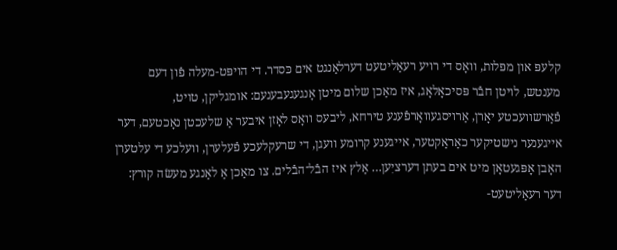קלעפּ און מפּלות, וואָס די רויע רעאַליטעט דערלאַנגט אים כּסדר. די הויפּט-מעלה פֿון דעם מענטש, לויטן חבֿר פּסיכאָלאָג, איז מאַכן שלום מיטן אָנגעגעבענעם: אומגליקן, טויט, פֿאַרשוועכטע יאָרן, אַרויסגעוואָרפֿענע טירחא, ליבעס וואָס לאָזן איבער אַ שלעכטן נאָכטעם, דער אייגענער נישטיקער כאַראַקטער, אייגענע קרומע וועגן, די שרעקלעכע פֿעלערן, וועלכע די עלטערן האָבן אָפּגעטאָן מיט אים בעתן דערציִען… אַלץ איז הבֿל־הבֿלים. צו מאַכן אַ לאַנגע מעשׂה קורץ: דער רעאַליטעט-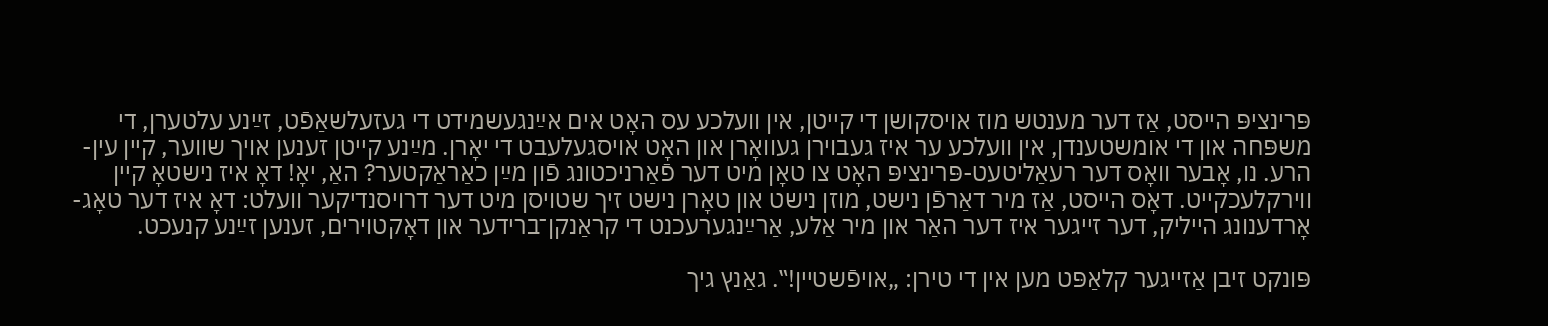פּרינציפּ הייסט, אַז דער מענטש מוז אויסקושן די קייטן, אין וועלכע עס האָט אים אײַנגעשמידט די געזעלשאַפֿט, זײַנע עלטערן, די משפּחה און די אומשטענדן, אין וועלכע ער איז געבוירן געוואָרן און האָט אויסגעלעבט די יאָרן. מײַנע קייטן זענען אויך שווער, קיין עין-הרע. נו, אָבער וואָס דער רעאַליטעט-פּרינציפּ האָט צו טאָן מיט דער פֿאַרניכטונג פֿון מײַן כאַראַקטער? האַ, יאָ! דאָ איז נישטאָ קיין ווירקלעכקייט. דאָס הייסט, אַז מיר דאַרפֿן נישט, מוזן נישט און טאָרן נישט זיך שטויסן מיט דער דרויסנדיקער וועלט: דאָ איז דער טאָג-אָרדענונג הייליק, דער זייגער איז דער האַר און מיר אַלע, אַרײַנגערעכנט די קראַנקן־ברידער און דאָקטוירים, זענען זײַנע קנעכט.

פּונקט זיבן אַזייגער קלאַפּט מען אין די טירן: „אויפֿשטיין!‟. גאַנץ גיך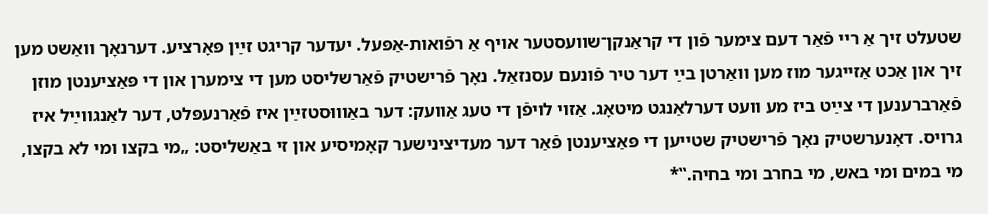שטעלט זיך אַ ריי פֿאַר דעם צימער פֿון די קראַנקן־שוועסטער אויף אַ רפֿואות-אַפּעל. יעדער קריגט זײַן פּאָרציע. דערנאָך וואַשט מען זיך און אַכט אַזייגער מוז מען וואַרטן בײַ דער טיר פֿונעם עסנזאַל. נאָך פֿרישטיק פֿאַרשליסט מען די צימערן און די פּאַציענטן מוזן פֿאַרברענען די צײַט ביז מע וועט דערלאַנגט מיטאָג. אַזוי לויפֿן די טעג אַוועק: דער באַוווּסטזײַן איז פֿאַרנעפּלט, דער לאַנגווײַל איז גרויס. דאָנערשטיק נאָך פֿרישטיק שטייען די פּאַציענטן פֿאַר דער מעדיצינישער קאָמיסיע און זי באַשליסט: „מי בקצו ומי לא בקצו, מי במים ומי באש, מי בחרב ומי בחיה.‟*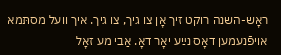ראָש-השנה רוקט זיך אָן צו גיך, צו גיך. איך וועל מסתּמא אויפֿנעמען דאָס נײַע יאָר דאָ. אַבי מע זאָל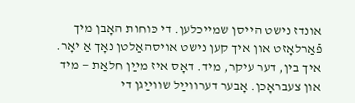אונדז נישט הייסן שמייכלען. די כּוחות האָבן מיך פֿאַרלאָזט און איך קען נישט אויסהאַלטן נאָך אַ יאָר. איך בין, דער עיקר, מיד. דאָס איז מײַן חלאַת — מיד און צעבראָכן. אָבער דערווײַל שווײַגן די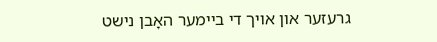גרעזער און אויך די ביימער האָבן נישט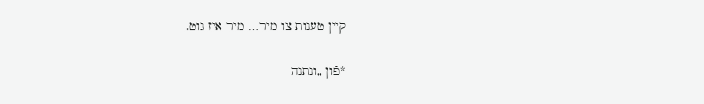קיין טענות צו מיר… מיר איז גוט.

*פֿון „ונתנה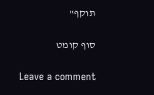תוקף‟

סוף קומט

Leave a comment